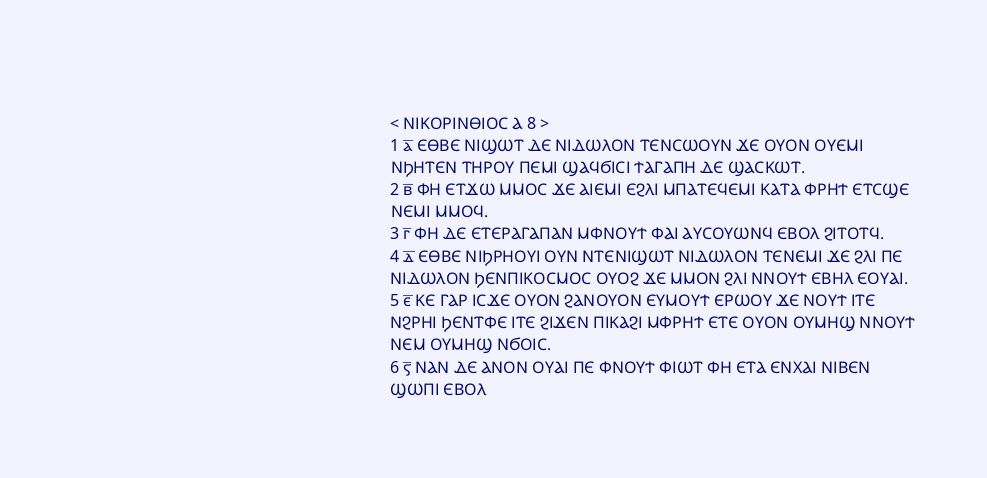< ⲚⲒⲔⲞⲢⲒⲚⲐⲒⲞⲤ Ⲁ 8 >
1 ⲁ̅ ⲈⲐⲂⲈ ⲚⲒϢⲰⲦ ⲆⲈ ⲚⲒⲆⲰⲖⲞⲚ ⲦⲈⲚⲤⲰⲞⲨⲚ ϪⲈ ⲞⲨⲞⲚ ⲞⲨⲈⲘⲒ ⲚϦⲎⲦⲈⲚ ⲦⲎⲢⲞⲨ ⲠⲈⲘⲒ ϢⲀϤϬⲒⲤⲒ ϮⲀⲄⲀⲠⲎ ⲆⲈ ϢⲀⲤⲔⲰⲦ.
2 ⲃ̅ ⲪⲎ ⲈⲦϪⲰ ⲘⲘⲞⲤ ϪⲈ ⲀⲒⲈⲘⲒ ⲈϨⲖⲒ ⲘⲠⲀⲦⲈϤⲈⲘⲒ ⲔⲀⲦⲀ ⲪⲢⲎϮ ⲈⲦⲤϢⲈ ⲚⲈⲘⲒ ⲘⲘⲞϤ.
3 ⲅ̅ ⲪⲎ ⲆⲈ ⲈⲦⲈⲢⲀⲄⲀⲠⲀⲚ ⲘⲪⲚⲞⲨϮ ⲪⲀⲒ ⲀⲨⲤⲞⲨⲰⲚϤ ⲈⲂⲞⲖ ϨⲒⲦⲞⲦϤ.
4 ⲇ̅ ⲈⲐⲂⲈ ⲚⲒϦⲢⲎⲞⲨⲒ ⲞⲨⲚ ⲚⲦⲈⲚⲒϢⲰⲦ ⲚⲒⲆⲰⲖⲞⲚ ⲦⲈⲚⲈⲘⲒ ϪⲈ ϨⲖⲒ ⲠⲈ ⲚⲒⲆⲰⲖⲞⲚ ϦⲈⲚⲠⲒⲔⲞⲤⲘⲞⲤ ⲞⲨⲞϨ ϪⲈ ⲘⲘⲞⲚ ϨⲖⲒ ⲚⲚⲞⲨϮ ⲈⲂⲎⲖ ⲈⲞⲨⲀⲒ.
5 ⲉ̅ ⲔⲈ ⲄⲀⲢ ⲒⲤϪⲈ ⲞⲨⲞⲚ ϨⲀⲚⲞⲨⲞⲚ ⲈⲨⲘⲞⲨϮ ⲈⲢⲰⲞⲨ ϪⲈ ⲚⲞⲨϮ ⲒⲦⲈ ⲚϨⲢⲎⲒ ϦⲈⲚⲦⲪⲈ ⲒⲦⲈ ϨⲒϪⲈⲚ ⲠⲒⲔⲀϨⲒ ⲘⲪⲢⲎϮ ⲈⲦⲈ ⲞⲨⲞⲚ ⲞⲨⲘⲎϢ ⲚⲚⲞⲨϮ ⲚⲈⲘ ⲞⲨⲘⲎϢ ⲚϬⲞⲒⲤ.
6 ⲋ̅ ⲚⲀⲚ ⲆⲈ ⲀⲚⲞⲚ ⲞⲨⲀⲒ ⲠⲈ ⲪⲚⲞⲨϮ ⲪⲒⲰⲦ ⲪⲎ ⲈⲦⲀ ⲈⲚⲬⲀⲒ ⲚⲒⲂⲈⲚ ϢⲰⲠⲒ ⲈⲂⲞⲖ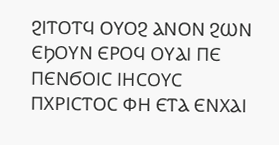ϨⲒⲦⲞⲦϤ ⲞⲨⲞϨ ⲀⲚⲞⲚ ϨⲰⲚ ⲈϦⲞⲨⲚ ⲈⲢⲞϤ ⲞⲨⲀⲒ ⲠⲈ ⲠⲈⲚϬⲞⲒⲤ ⲒⲎⲤⲞⲨⲤ ⲠⲬⲢⲒⲤⲦⲞⲤ ⲪⲎ ⲈⲦⲀ ⲈⲚⲬⲀⲒ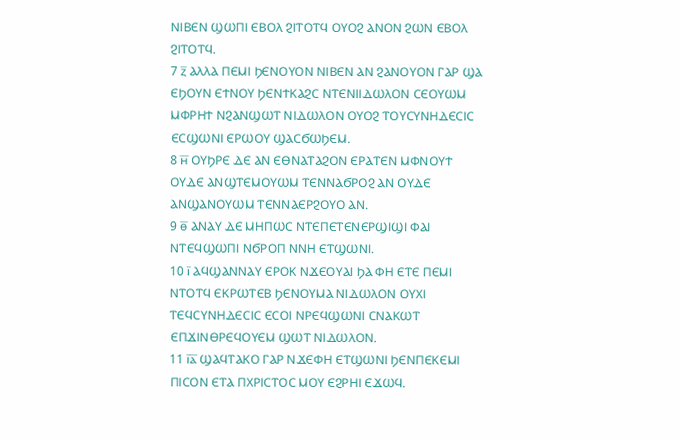ⲚⲒⲂⲈⲚ ϢⲰⲠⲒ ⲈⲂⲞⲖ ϨⲒⲦⲞⲦϤ ⲞⲨⲞϨ ⲀⲚⲞⲚ ϨⲰⲚ ⲈⲂⲞⲖ ϨⲒⲦⲞⲦϤ.
7 ⲍ̅ ⲀⲖⲖⲀ ⲠⲈⲘⲒ ϦⲈⲚⲞⲨⲞⲚ ⲚⲒⲂⲈⲚ ⲀⲚ ϨⲀⲚⲞⲨⲞⲚ ⲄⲀⲢ ϢⲀ ⲈϦⲞⲨⲚ ⲈϮⲚⲞⲨ ϦⲈⲚϮⲔⲀϨⲤ ⲚⲦⲈⲚⲒⲒⲆⲰⲖⲞⲚ ⲤⲈⲞⲨⲰⲘ ⲘⲪⲢⲎϮ ⲚϨⲀⲚϢⲰⲦ ⲚⲒⲆⲰⲖⲞⲚ ⲞⲨⲞϨ ⲦⲞⲨⲤⲨⲚⲎⲆⲈⲤⲒⲤ ⲈⲤϢⲰⲚⲒ ⲈⲢⲰⲞⲨ ϢⲀⲤϬⲰϦⲈⲘ.
8 ⲏ̅ ⲞⲨϦⲢⲈ ⲆⲈ ⲀⲚ ⲈⲐⲚⲀⲦⲀϨⲞⲚ ⲈⲢⲀⲦⲈⲚ ⲘⲪⲚⲞⲨϮ ⲞⲨⲆⲈ ⲀⲚϢⲦⲈⲘⲞⲨⲰⲘ ⲦⲈⲚⲚⲀϬⲢⲞϨ ⲀⲚ ⲞⲨⲆⲈ ⲀⲚϢⲀⲚⲞⲨⲰⲘ ⲦⲈⲚⲚⲀⲈⲢϨⲞⲨⲞ ⲀⲚ.
9 ⲑ̅ ⲀⲚⲀⲨ ⲆⲈ ⲘⲎⲠⲰⲤ ⲚⲦⲈⲠⲈⲦⲈⲚⲈⲢϢⲒϢⲒ ⲪⲀⲒ ⲚⲦⲈϤϢⲰⲠⲒ ⲚϬⲢⲞⲠ ⲚⲚⲎ ⲈⲦϢⲰⲚⲒ.
10 ⲓ̅ ⲀϤϢⲀⲚⲚⲀⲨ ⲈⲢⲞⲔ ⲚϪⲈⲞⲨⲀⲒ ϦⲀ ⲪⲎ ⲈⲦⲈ ⲠⲈⲘⲒ ⲚⲦⲞⲦϤ ⲈⲔⲢⲰⲦⲈⲂ ϦⲈⲚⲞⲨⲘⲀ ⲚⲒⲆⲰⲖⲞⲚ ⲞⲨⲬⲒ ⲦⲈϤⲤⲨⲚⲎⲆⲈⲤⲒⲤ ⲈⲤⲞⲒ ⲚⲢⲈϤϢⲰⲚⲒ ⲤⲚⲀⲔⲰⲦ ⲈⲠϪⲒⲚⲐⲢⲈϤⲞⲨⲈⲘ ϢⲰⲦ ⲚⲒⲆⲰⲖⲞⲚ.
11 ⲓ̅ⲁ̅ ϢⲀϤⲦⲀⲔⲞ ⲄⲀⲢ ⲚϪⲈⲪⲎ ⲈⲦϢⲰⲚⲒ ϦⲈⲚⲠⲈⲔⲈⲘⲒ ⲠⲒⲤⲞⲚ ⲈⲦⲀ ⲠⲬⲢⲒⲤⲦⲞⲤ ⲘⲞⲨ ⲈϨⲢⲎⲒ ⲈϪⲰϤ.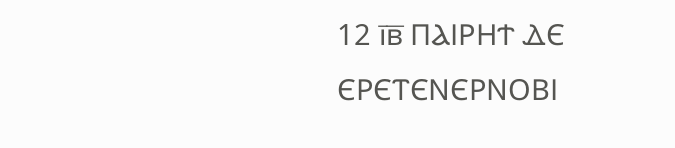12 ⲓ̅ⲃ̅ ⲠⲀⲒⲢⲎϮ ⲆⲈ ⲈⲢⲈⲦⲈⲚⲈⲢⲚⲞⲂⲒ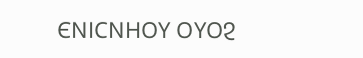ⲈⲚⲒⲤⲚⲎⲞⲨ ⲞⲨⲞϨ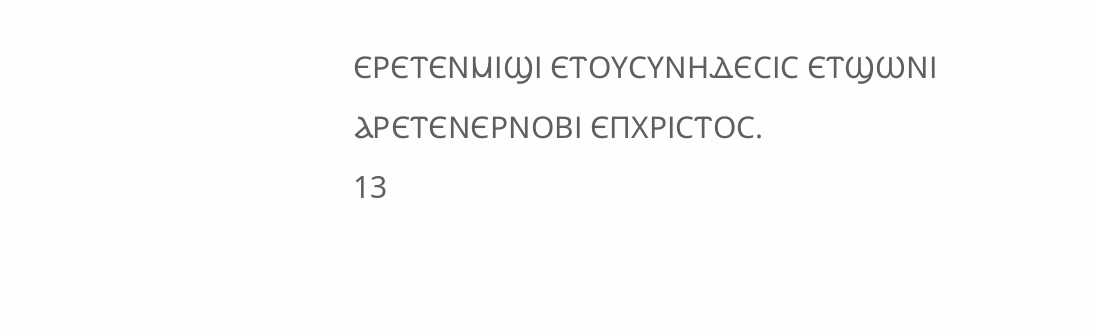ⲈⲢⲈⲦⲈⲚⲘⲒϢⲒ ⲈⲦⲞⲨⲤⲨⲚⲎⲆⲈⲤⲒⲤ ⲈⲦϢⲰⲚⲒ ⲀⲢⲈⲦⲈⲚⲈⲢⲚⲞⲂⲒ ⲈⲠⲬⲢⲒⲤⲦⲞⲤ.
13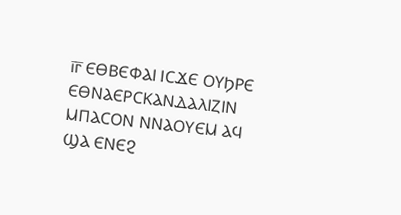ⲓ̅ⲅ̅ ⲈⲐⲂⲈⲪⲀⲒ ⲒⲤϪⲈ ⲞⲨϦⲢⲈ ⲈⲐⲚⲀⲈⲢⲤⲔⲀⲚⲆⲀⲖⲒⲌⲒⲚ ⲘⲠⲀⲤⲞⲚ ⲚⲚⲀⲞⲨⲈⲘ ⲀϤ ϢⲀ ⲈⲚⲈϨ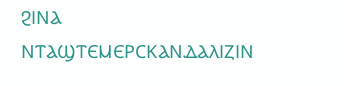ϨⲒⲚⲀ ⲚⲦⲀϢⲦⲈⲘⲈⲢⲤⲔⲀⲚⲆⲀⲖⲒⲌⲒⲚ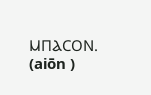ⲘⲠⲀⲤⲞⲚ. (aiōn )